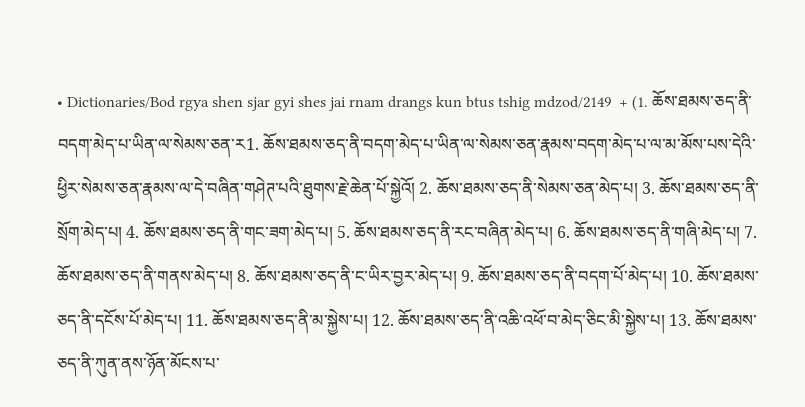• Dictionaries/Bod rgya shen sjar gyi shes jai rnam drangs kun btus tshig mdzod/2149  + (1. ཆོས་ཐམས་ཅད་ནི་བདག་མེད་པ་ཡིན་ལ་སེམས་ཅན་ར1. ཆོས་ཐམས་ཅད་ནི་བདག་མེད་པ་ཡིན་ལ་སེམས་ཅན་རྣམས་བདག་མེད་པ་ལ་མ་མོས་པས་དེའི་ཕྱིར་སེམས་ཅན་རྣམས་ལ་དེ་བཞིན་གཤེཊ་པའི་ཐུགས་རྗེ་ཆེན་པོ་སྐྱེའོ། 2. ཆོས་ཐམས་ཅད་ནི་སེམས་ཅན་མེད་པ། 3. ཆོས་ཐམས་ཅད་ནི་སྲོག་མེད་པ། 4. ཆོས་ཐམས་ཅད་ནི་གང་ཟག་མེད་པ། 5. ཆོས་ཐམས་ཅད་ནི་རང་བཞིན་མེད་པ། 6. ཆོས་ཐམས་ཅད་ནི་གཞི་མེད་པ། 7. ཆོས་ཐམས་ཅད་ནི་གནས་མེད་པ། 8. ཆོས་ཐམས་ཅད་ནི་ང་ཡིར་བྱར་མེད་པ། 9. ཆོས་ཐམས་ཅད་ནི་བདག་པོ་མེད་པ། 10. ཆོས་ཐམས་ཅད་ནི་དངོས་པོ་མེད་པ། 11. ཆོས་ཐམས་ཅད་ནི་མ་སྐྱེས་པ། 12. ཆོས་ཐམས་ཅད་ནི་འཆི་འཕོ་བ་མེད་ཅིང་མི་སྐྱེས་པ། 13. ཆོས་ཐམས་ཅད་ནི་ཀུན་ནས་ཉོན་མོངས་པ་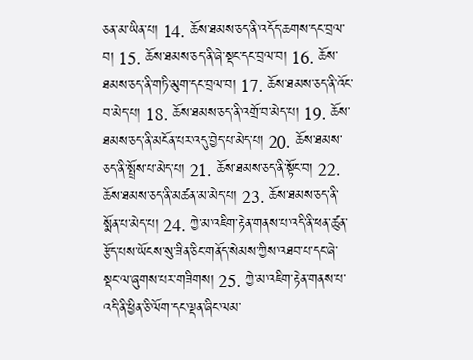ཅན་མ་ཡིན་པ། 14. ཆོས་ཐམས་ཅད་ནི་འདོད་ཆགས་དང་བྲལ་བ། 15. ཆོས་ཐམས་ཅད་ནི་ཞེ་སྡང་དང་བྲལ་བ། 16. ཆོས་ཐམས་ཅད་ནི་གཏི་མུག་དང་བྲལ་བ། 17. ཆོས་ཐམས་ཅད་ནི་འོང་བ་མེད་པ། 18. ཆོས་ཐམས་ཅད་ནི་འགྲོ་བ་མེད་པ། 19. ཆོས་ཐམས་ཅད་ནི་མངོན་པར་འདུ་བྱེད་པ་མེད་པ། 20. ཆོས་ཐམས་ཅད་ནི་སྤྲོས་པ་མེད་པ། 21. ཆོས་ཐམས་ཅད་ནི་སྟོང་བ། 22. ཆོས་ཐམས་ཅད་ནི་མཚན་མ་མེད་པ། 23. ཆོས་ཐམས་ཅད་ནི་སྨོན་པ་མེད་པ། 24. ཀྱེ་མ་འཇིག་རྟེན་གནས་པ་འདི་ནི་ཕན་ཚུན་རྩོད་པས་ཡོངས་སུ་ཟིན་ཅིང་གནོད་སེམས་ཀྱིས་འཐབ་པ་དང་ཞེ་སྡང་ལ་ཞུགས་པར་གཟིགས། 25. ཀྱེ་མ་འཇིག་རྟེན་གནས་པ་འདི་ནི་ཕྱིན་ཅི་ལོག་དང་ལྡན་ཞིང་ལམ་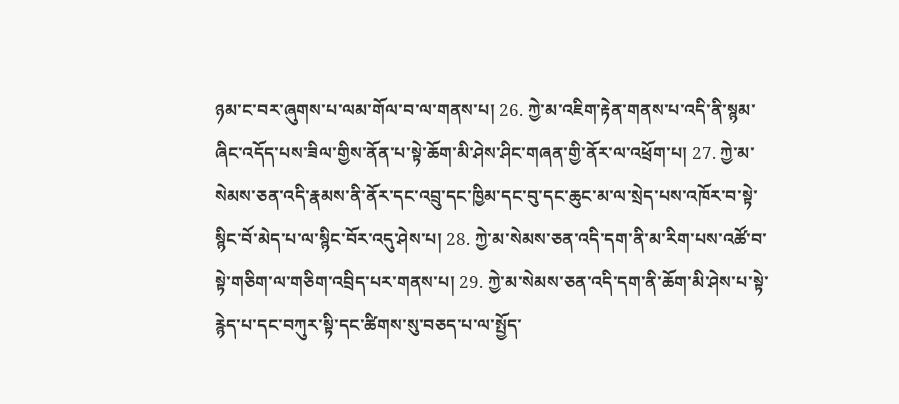ཉམ་ང་བར་ཞུགས་པ་ལམ་གོལ་བ་ལ་གནས་པ། 26. ཀྱེ་མ་འཇིག་རྟེན་གནས་པ་འདི་ནི་སྙམ་ཞིང་འདོད་པས་ཟིལ་གྱིས་ནོན་པ་སྟེ་ཆོག་མི་ཤེས་ཤིང་གཞན་གྱི་ནོར་ལ་འཕྲོག་པ། 27. ཀྱེ་མ་སེམས་ཅན་འདི་རྣམས་ནི་ནོར་དང་འབྲུ་དང་ཁྱིམ་དང་བུ་དང་ཆུང་མ་ལ་སྲེད་པས་འཁོར་བ་སྟེ་སྙིང་བོ་མེད་པ་ལ་སྙིང་བོར་འདུ་ཤེས་པ། 28. ཀྱེ་མ་སེམས་ཅན་འདི་དག་ནི་མ་རིག་པས་འཚོ་བ་སྟེ་གཅིག་ལ་གཅིག་འབྲིད་པར་གནས་པ། 29. ཀྱེ་མ་སེམས་ཅན་འདི་དག་ནི་ཆོག་མི་ཤེས་པ་སྟེ་རྙེད་པ་དང་བཀུར་སྟི་དང་ཚིགས་སུ་བཅད་པ་ལ་སྤྱོད་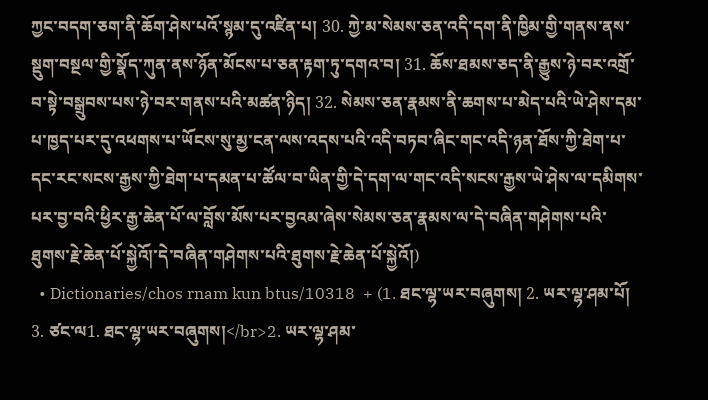ཀྱང་བདག་ཅག་ནི་ཆོག་ཤེས་པའོ་སྙམ་དུ་འཛིན་པ། 30. ཀྱེ་མ་སེམས་ཅན་འདི་དག་ནི་ཁྱིམ་གྱི་གནས་ནས་སྡུག་བསྔལ་གྱི་སྣོད་ཀུན་ནས་ཉོན་མོངས་པ་ཅན་རྟག་ཏུ་དགའ་བ། 31. ཆོས་ཐམས་ཅད་ནི་རྒྱུས་ཉེ་བར་འགྲོ་བ་སྟེ་བསྒྲུབས་པས་ཉེ་བར་གནས་པའི་མཚན་ཉིད། 32. སེམས་ཅན་རྣམས་ནི་ཆགས་པ་མེད་པའི་ཡེ་ཤེས་དམ་པ་ཁྱད་པར་དུ་འཕགས་པ་ཡོངས་སུ་མྱ་ངན་ལས་འདས་པའི་འདི་བཏབ་ཞིང་གང་འདི་ཉན་ཐོས་ཀྱི་ཐེག་པ་དང་རང་སངས་རྒྱས་ཀྱི་ཐེག་པ་དམན་པ་ཚོལ་བ་ཡིན་གྱི་དེ་དག་ལ་གང་འདི་སངས་རྒྱས་ཡེ་ཤེས་ལ་དམིགས་པར་བྱ་བའི་ཕྱིར་རྒྱ་ཆེན་པོ་ལ་བློས་མོས་པར་བྱའམ་ཞེས་སེམས་ཅན་རྣམས་ལ་དེ་བཞིན་གཤེགས་པའི་ཐུགས་རྗེ་ཆེན་པོ་སྐྱེའོ།་དེ་བཞིན་གཤེགས་པའི་ཐུགས་རྗེ་ཆེན་པོ་སྐྱེའོ།)
  • Dictionaries/chos rnam kun btus/10318  + (1. ཐང་ལྷ་ཡར་བཞུགས། 2. ཡར་ལྷ་ཤམ་པོ། 3. ཙང་ལ1. ཐང་ལྷ་ཡར་བཞུགས།</br>2. ཡར་ལྷ་ཤམ་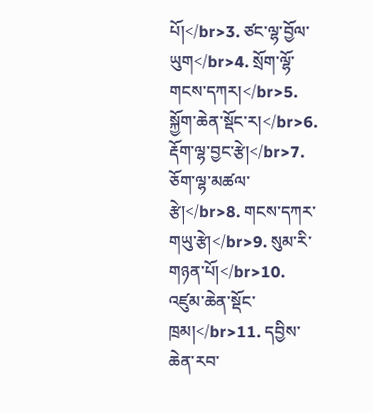པོ།</br>3. ཙང་ལྷ་བྱོལ་ཡུག</br>4. སྲོག་ལྷོ་གངས་དཀར།</br>5. སྐྱོག་ཆེན་སྡོང་ར།</br>6. རྡོག་ལྷ་བྱང་རྩེ།</br>7. ཅོག་ལྷ་མཚལ་རྩེ།</br>8. གངས་དཀར་གཡུ་རྩེ།</br>9. སུམ་རི་གཉན་པོ།</br>10. འཛུམ་ཆེན་སྡོང་ཁྲམ།</br>11. དབྱིས་ཆེན་རབ་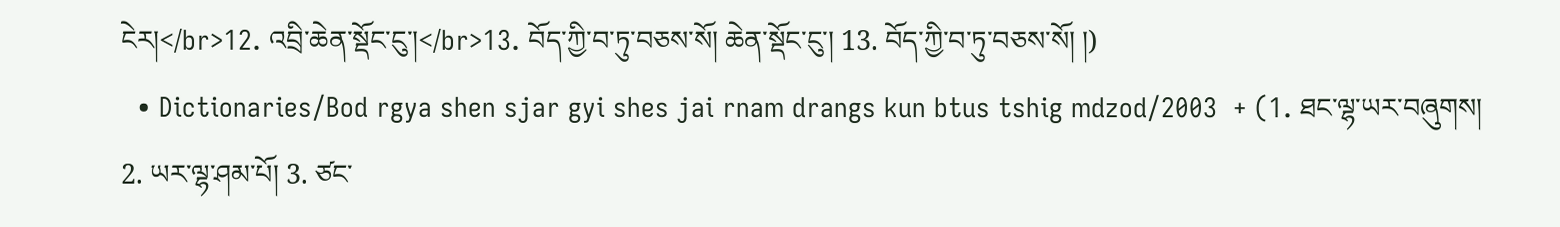ངེར།</br>12. འབྲི་ཆེན་སྡོང་ངུ་།</br>13. བོད་ཀྱི་བ་ཏུ་བཅས་སོ། ཆེན་སྡོང་ངུ་། 13. བོད་ཀྱི་བ་ཏུ་བཅས་སོ། །)
  • Dictionaries/Bod rgya shen sjar gyi shes jai rnam drangs kun btus tshig mdzod/2003  + (1. ཐང་ལྷ་ཡར་བཞུགས། 2. ཡར་ལྷ་ཤམ་པོ། 3. ཙང་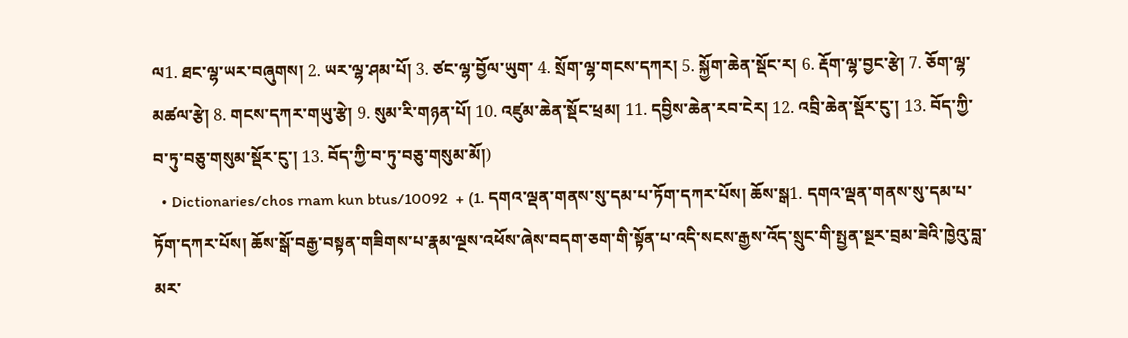ལ1. ཐང་ལྷ་ཡར་བཞུགས། 2. ཡར་ལྷ་ཤམ་པོ། 3. ཙང་ལྷ་བྱོལ་ཡུག་ 4. སྲོག་ལྷ་གངས་དཀར། 5. སྐྱོག་ཆེན་སྡོང་ར། 6. རྡོག་ལྷ་བྱང་རྩེ། 7. ཅོག་ལྷ་མཚལ་རྩེ། 8. གངས་དཀར་གཡུ་རྩེ། 9. སུམ་རི་གཉན་པོ། 10. འཛུམ་ཆེན་སྡོང་ཕྲམ། 11. དབྱིས་ཆེན་རབ་ངེར། 12. འབྲི་ཆེན་སྡོར་ངུ་། 13. བོད་ཀྱི་བ་ཏུ་བཅུ་གསུམ་སྡོར་ངུ་། 13. བོད་ཀྱི་བ་ཏུ་བཅུ་གསུམ་མོ།)
  • Dictionaries/chos rnam kun btus/10092  + (1. དགའ་ལྡན་གནས་སུ་དམ་པ་ཏོག་དཀར་པོས། ཆོས་སྒ1. དགའ་ལྡན་གནས་སུ་དམ་པ་ཏོག་དཀར་པོས། ཆོས་སྒོ་བརྒྱ་བསྟན་གཟིགས་པ་རྣམ་ལྔས་འཕོས་ཞེས་བདག་ཅག་གི་སྟོན་པ་འདི་སངས་རྒྱས་འོད་སྲུང་གི་སྤྱན་སྔར་བྲམ་ཟེའི་ཁྱེའུ་བླ་མར་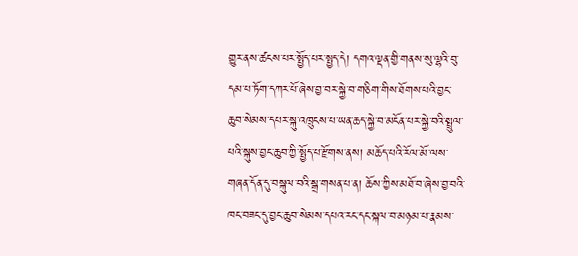གྱུར་ནས་ཚངས་པར་སྤྱོད་པར་སྤྱད་དེ། དགའ་ལྡན་གྱི་གནས་སུ་ལྷའི་བུ་དམ་པ་ཏོག་དཀར་པོ་ཞེས་བྱ་བར་སྐྱེ་བ་གཅིག་གིས་ཐོགས་པའི་བྱང་ཆུབ་སེམས་དཔར་སྐུ་འཁྲུངས་པ་ཡན་ཆད་སྐྱེ་བ་མངོན་པར་སྐྱེ་བའི་སྤྲུལ་པའི་སྐུས་བྱང་ཆུབ་ཀྱི་སྤྱོད་པ་རྫོགས་ནས། མཆོད་པའི་རོལ་མོ་ལས་གཞན་དོན་དུ་བསྐུལ་བའི་སྒྲ་གསན་པ་ན། ཆོས་ཀྱིས་མཐོ་བ་ཞེས་བྱ་བའི་ཁང་བཟང་དུ་བྱང་ཆུབ་སེམས་དཔའ་རང་དང་སྐལ་བ་མཉམ་པ་རྣམས་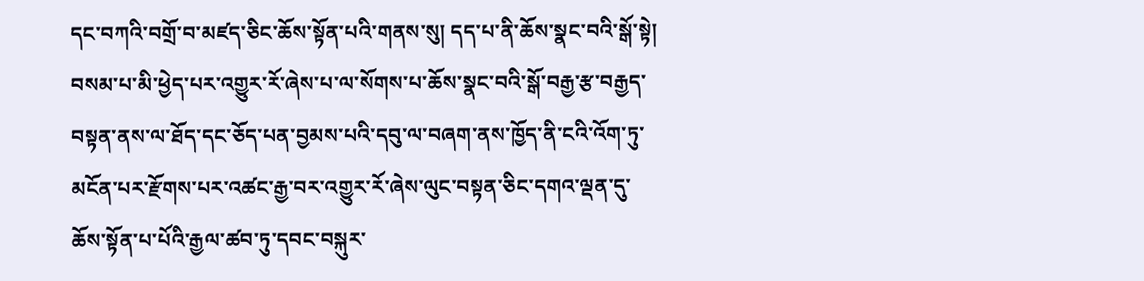དང་བཀའི་བགྲོ་བ་མཛད་ཅིང་ཆོས་སྟོན་པའི་གནས་སུ། དད་པ་ནི་ཆོས་སྣང་བའི་སྒོ་སྟེ། བསམ་པ་མི་ཕྱེད་པར་འགྱུར་རོ་ཞེས་པ་ལ་སོགས་པ་ཆོས་སྣང་བའི་སྒོ་བརྒྱ་རྩ་བརྒྱད་བསྟན་ནས་ལ་ཐོད་དང་ཅོད་པན་བྱམས་པའི་དབུ་ལ་བཞག་ནས་ཁྱོད་ནི་ངའི་འོག་ཏུ་མངོན་པར་རྫོགས་པར་འཚང་རྒྱ་བར་འགྱུར་རོ་ཞེས་ལུང་བསྟན་ཅིང་དགའ་ལྡན་དུ་ཆོས་སྟོན་པ་པོའི་རྒྱལ་ཚབ་ཏུ་དབང་བསྐུར་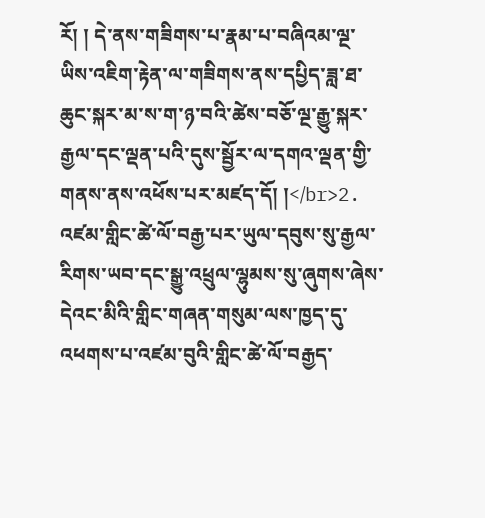རོ། ། དེ་ནས་གཟིགས་པ་རྣམ་པ་བཞིའམ་ལྔ་ཡིས་འཇིག་རྟེན་ལ་གཟིགས་ནས་དཔྱིད་ཟླ་ཐ་ཆུང་སྐར་མ་ས་ག་ཉ་བའི་ཚེས་བཅོ་ལྔ་རྒྱུ་སྐར་རྒྱལ་དང་ལྡན་པའི་དུས་སྦྱོར་ལ་དགའ་ལྡན་གྱི་གནས་ནས་འཕོས་པར་མཛད་དོ། །</br>2. འཛམ་གླིང་ཚེ་ལོ་བརྒྱ་པར་ཡུལ་དབུས་སུ་རྒྱལ་རིགས་ཡབ་དང་སྒྱུ་འཕྲུལ་ལྷུམས་སུ་ཞུགས་ཞེས་དེའང་མིའི་གླིང་གཞན་གསུམ་ལས་ཁྱད་དུ་འཕགས་པ་འཛམ་བུའི་གླིང་ཚེ་ལོ་བརྒྱད་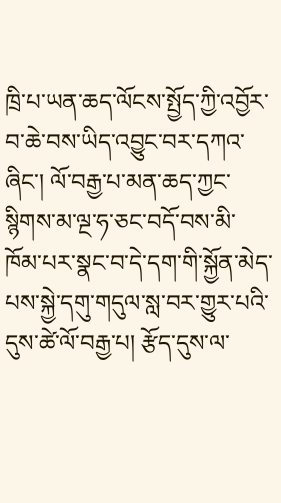ཁྲི་པ་ཡན་ཆད་ལོངས་སྤྱོད་ཀྱི་འབྱོར་བ་ཆེ་བས་ཡིད་འབྱུང་བར་དཀའ་ཞིང་། ལོ་བརྒྱ་པ་མན་ཆད་ཀྱང་སྙིགས་མ་ལྔ་ཧ་ཅང་བདོ་བས་མི་ཁོམ་པར་སྣང་བ་དེ་དག་གི་སྐྱོན་མེད་པས་སྐྱེ་དགུ་གདུལ་སླ་བར་གྱུར་པའི་དུས་ཚེ་ལོ་བརྒྱ་པ། རྩོད་དུས་ལ་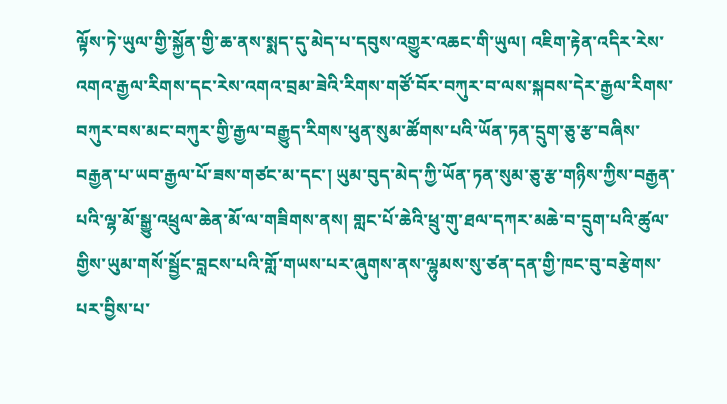ལྟོས་ཏེ་ཡུལ་གྱི་སྐྱོན་གྱི་ཆ་ནས་སྨད་དུ་མེད་པ་དབུས་འགྱུར་འཆང་གི་ཡུལ། འཇིག་རྟེན་འདིར་རེས་འགའ་རྒྱལ་རིགས་དང་རེས་འགའ་བྲམ་ཟེའི་རིགས་གཙོ་བོར་བཀུར་བ་ལས་སྐབས་དེར་རྒྱལ་རིགས་བཀུར་བས་མང་བཀུར་གྱི་རྒྱལ་བརྒྱུད་རིགས་ཕུན་སུམ་ཚོགས་པའི་ཡོན་ཏན་དྲུག་ཅུ་རྩ་བཞིས་བརྒྱན་པ་ཡབ་རྒྱལ་པོ་ཟས་གཙང་མ་དང་། ཡུམ་བུད་མེད་ཀྱི་ཡོན་ཏན་སུམ་ཅུ་རྩ་གཉིས་ཀྱིས་བརྒྱན་པའི་ལྷ་མོ་སྒྱུ་འཕྲུལ་ཆེན་མོ་ལ་གཟིགས་ནས། གླང་པོ་ཆེའི་ཕྲུ་གུ་ཐལ་དཀར་མཆེ་བ་དྲུག་པའི་ཚུལ་གྱིས་ཡུམ་གསོ་སྦྱོང་བླངས་པའི་གློ་གཡས་པར་ཞུགས་ནས་ལྷུམས་སུ་ཙན་དན་གྱི་ཁང་བུ་བརྩེགས་པར་བྱིས་པ་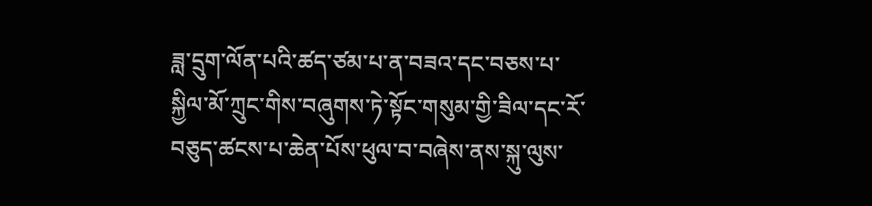ཟླ་དྲུག་ལོན་པའི་ཚད་ཙམ་པ་ན་བཟའ་དང་བཅས་པ་སྐྱིལ་མོ་ཀྲུང་གིས་བཞུགས་ཏེ་སྟོང་གསུམ་གྱི་ཟིལ་དང་རོ་བཅུད་ཚངས་པ་ཆེན་པོས་ཕུལ་བ་བཞེས་ནས་སྐུ་ལུས་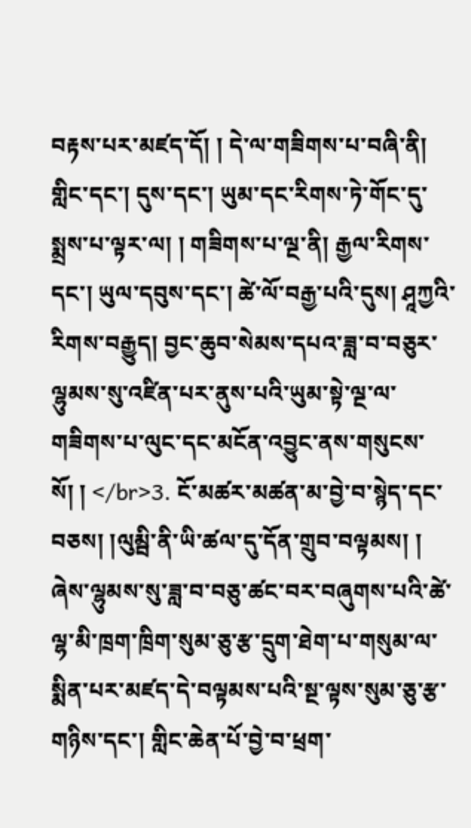བརྟས་པར་མཛད་དོ། ། དེ་ལ་གཟིགས་པ་བཞི་ནི། གླིང་དང་། དུས་དང་། ཡུམ་དང་རིགས་ཏེ་གོང་དུ་སྨྲས་པ་ལྟར་ལ། ། གཟིགས་པ་ལྔ་ནི། རྒྱལ་རིགས་དང་། ཡུལ་དབུས་དང་། ཚེ་ལོ་བརྒྱ་པའི་དུས། ཤཱཀྱའི་རིགས་བརྒྱུད། བྱང་ཆུབ་སེམས་དཔའ་ཟླ་བ་བཅུར་ལྷུམས་སུ་འཛིན་པར་ནུས་པའི་ཡུམ་སྟེ་ལྔ་ལ་གཟིགས་པ་ལུང་དང་མངོན་འབྱུང་ནས་གསུངས་སོ། ། </br>3. ངོ་མཚར་མཚན་མ་བྱེ་བ་སྙེད་དང་བཅས། །ལུམྦི་ནི་ཡི་ཚལ་དུ་དོན་གྲུབ་བལྟམས། ། ཞེས་ལྷུམས་སུ་ཟླ་བ་བཅུ་ཚང་བར་བཞུགས་པའི་ཚེ་ལྷ་མི་ཁྲག་ཁྲིག་སུམ་ཅུ་རྩ་དྲུག་ཐེག་པ་གསུམ་ལ་སྨིན་པར་མཛད་དེ་བལྟམས་པའི་སྔ་ལྟས་སུམ་ཅུ་རྩ་གཉིས་དང་། གླིང་ཆེན་པོ་བྱེ་བ་ཕྲག་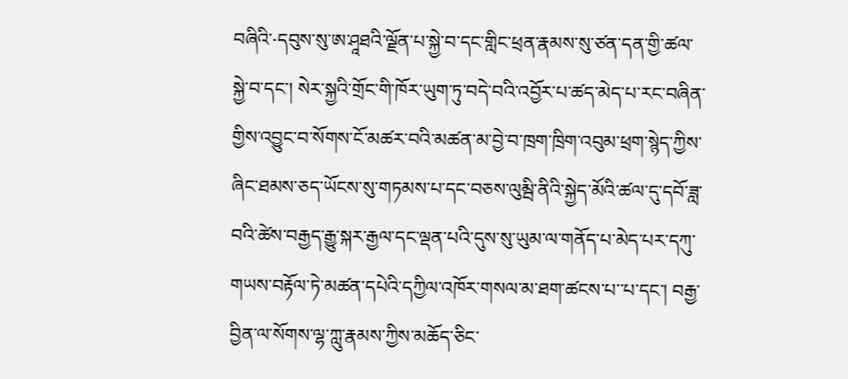བཞིའི་·དབུས་སུ་ཨ་ཤཱཐའི་ལྗོན་པ་སྐྱེ་བ་དང་གླིང་ཕྲན་རྣམས་སུ་ཙན་དན་གྱི་ཚལ་སྐྱེ་བ་དང་། སེར་སྐྱའི་གྲོང་གི་ཁོར་ཡུག་ཏུ་བདེ་བའི་འབྱོར་པ་ཚད་མེད་པ་རང་བཞིན་གྱིས་འབྱུང་བ་སོགས་ངོ་མཚར་བའི་མཚན་མ་བྱེ་བ་ཁྲག་ཁྲིག་འབུམ་ཕྲག་སྙེད་ཀྱིས་ཞིང་ཐམས་ཅད་ཡོངས་སུ་གཏམས་པ་དང་བཅས་ལུམྦི་ནིའི་སྐྱེད་མོའི་ཚལ་དུ་དབོ་ཟླ་བའི་ཚེས་བརྒྱད་རྒྱུ་སྐར་རྒྱལ་དང་ལྡན་པའི་དུས་སུ་ཡུམ་ལ་གནོད་པ་མེད་པར་དཀུ་གཡས་བརྟོལ་ཏེ་མཚན་དཔེའི་དཀྱིལ་འཁོར་གསལ་མ་ཐག་ཚངས་པ་་པ་དང་། བརྒྱ་བྱིན་ལ་སོགས་ལྷ་ཀླུ་རྣམས་ཀྱིས་མཆོད་ཅིང་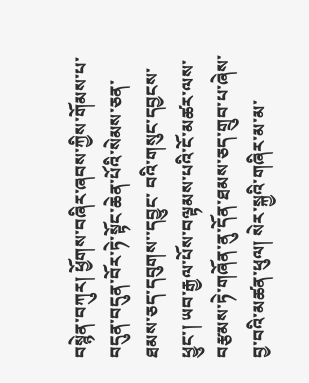བསྙེན་བཀུར། ཕྱོགས་བཞིར་ཞབས་ཀྱིས་གོམས་པ་བདུན་བདུན་བོར་ཏེ་སྟོང་ཆེན་པོའི་སེམས་ཅན་ཐམས་ཅད་དབུགས་་དབྱུང་ བའི་གསུང་དབྱངས་ཕྱུང་། ཡབ་རྒྱལ་པོས་བལྟམས་པའི་ངོ་མཚར་ལས་བརྩམས་ཏེ་གཞོན་ནུ་དོན་ཐམས་ཅད་གྲུབ་པ་ཞེས་བྱ་བའི་མཚན་ཕུལ། སེར་སྐྱའི་གཞིར་མ་མ་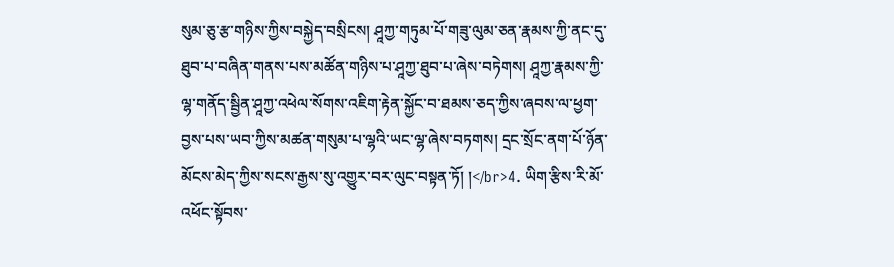སུམ་ཅུ་རྩ་གཉིས་ཀྱིས་བསྐྱེད་བསྲིངས། ཤཱཀྱ་གཏུམ་པོ་གཟུ་ལུམ་ཅན་རྣམས་ཀྱི་ནང་དུ་ཐུབ་པ་བཞིན་གནས་པས་མཚོན་གཉིས་པ་ཤཱཀྱ་ཐུབ་པ་ཞེས་བཏེགས། ཤཱཀྱ་རྣམས་ཀྱི་ལྷ་གནོད་སྦྱིན་ཤཱཀྱ་འཕེལ་སོགས་འཇིག་རྟེན་སྐྱོང་བ་ཐམས་ཅད་ཀྱིས་ཞབས་ལ་ཕྱག་བྱས་པས་ཡབ་ཀྱིས་མཚན་གསུམ་པ་ལྷའི་ཡང་ལྷ་ཞེས་བཏགས། དྲང་སྲོང་ནག་པོ་ཉོན་མོངས་མེད་ཀྱིས་སངས་རྒྱས་སུ་འགྱུར་བར་ལུང་བསྟན་ཏོ། །</br>4. ཡིག་རྩིས་རི་མོ་འཕོང་སྟོབས་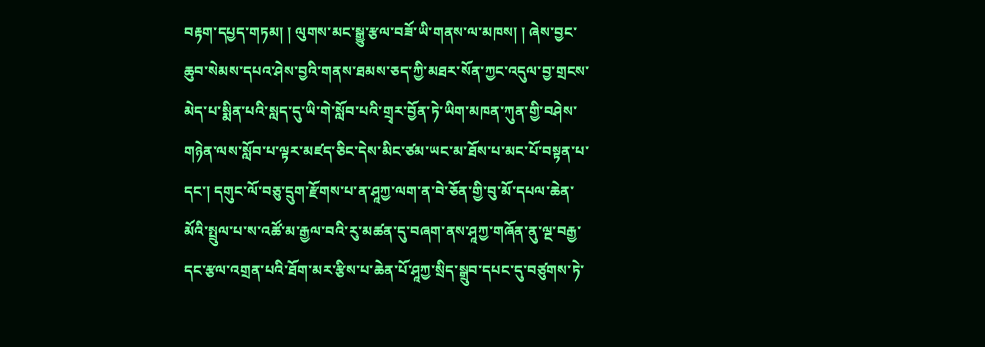བརྟག་དཔྱད་གཏམ། ། ལུགས་མང་སྒྱུ་རྩལ་བཟོ་ཡི་གནས་ལ་མཁས། ། ཞེས་བྱང་ཆུབ་སེམས་དཔའ་ཤེས་བྱའི་གནས་ཐམས་ཅད་ཀྱི་མཐར་སོན་ཀྱང་འདུལ་བྱ་གྲངས་མེད་པ་སྨིན་པའི་སླད་དུ་ཡི་གེ་སློབ་པའི་གྲྭར་བྱོན་ཏེ་ཡིག་མཁན་ཀུན་གྱི་བཤེས་གཉེན་ལས་སློབ་པ་ལྟར་མཛད་ཅིང་དེས་མིང་ཙམ་ཡང་མ་ཐོས་པ་མང་པོ་བསྟན་པ་དང་། དགུང་ལོ་བཅུ་དྲུག་རྫོགས་པ་ན་ཤཱཀྱ་ལག་ན་བེ་ཅོན་གྱི་བུ་མོ་དཔལ་ཆེན་མོའི་སྤྲུལ་པ་ས་འཚོ་མ་རྒྱལ་བའི་རུ་མཚན་དུ་བཞག་ནས་ཤཱཀྱ་གཞོན་ནུ་ལྔ་བརྒྱ་དང་རྩལ་འགྲན་པའི་ཐོག་མར་རྩིས་པ་ཆེན་པོ་ཤཱཀྱ་སྲིད་སྒྲུབ་དཔང་དུ་བཙུགས་ཏེ་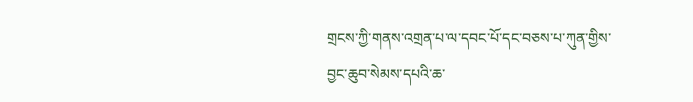གྲངས་ཀྱི་གནས་འགྲན་པ་ལ་དབང་པོ་དང་བཅས་པ་ཀུན་གྱིས་བྱང་ཆུབ་སེམས་དཔའི་ཆ་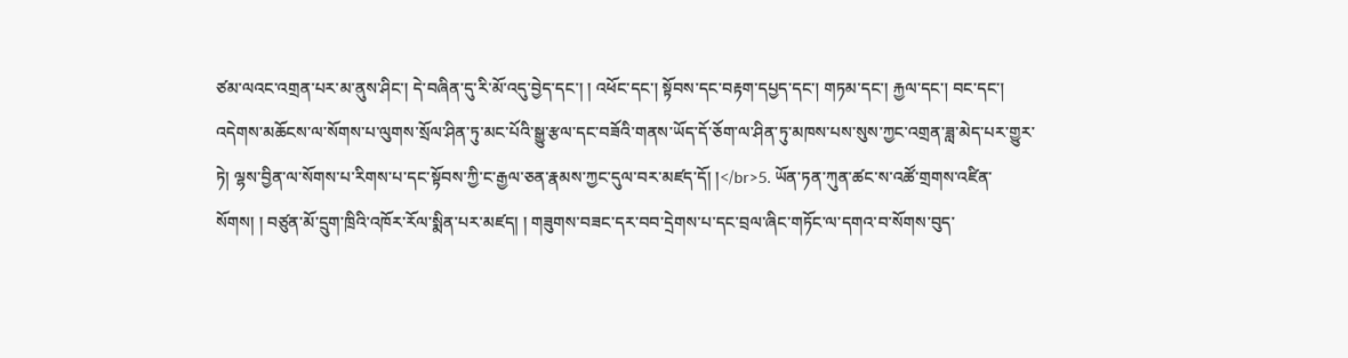ཙམ་ལའང་འགྲན་པར་མ་ནུས་ཤིང་། དེ་བཞིན་དུ་རི་མོ་འདུ་བྱེད་དང་། ། འཕོང་དང་། སྟོབས་དང་བརྟག་དཔྱད་དང་། གཏམ་དང་། རྐྱལ་དང་། བང་དང་། འདེགས་མཆོངས་ལ་སོགས་པ་ལུགས་སྲོལ་ཤིན་ཏུ་མང་པོའི་སྒྱུ་རྩལ་དང་བཟོའི་གནས་ཡོད་དོ་ཅོག་ལ་ཤིན་ཏུ་མཁས་པས་སུས་ཀྱང་འགྲན་ཟླ་མེད་པར་གྱུར་ཏེ། ལྷས་བྱིན་ལ་སོགས་པ་རིགས་པ་དང་སྟོབས་ཀྱི་ང་རྒྱལ་ཅན་རྣམས་ཀྱང་དུལ་བར་མཛད་དོ། །</br>5. ཡོན་ཏན་ཀུན་ཚང་ས་འཚོ་གྲགས་འཛིན་སོགས། ། བཙུན་མོ་དྲུག་ཁྲིའི་འཁོར་རོལ་སྨིན་པར་མཛད། ། གཟུགས་བཟང་དར་བབ་དྲེགས་པ་དང་བྲལ་ཞིང་གཏོང་ལ་དགའ་བ་སོགས་བུད་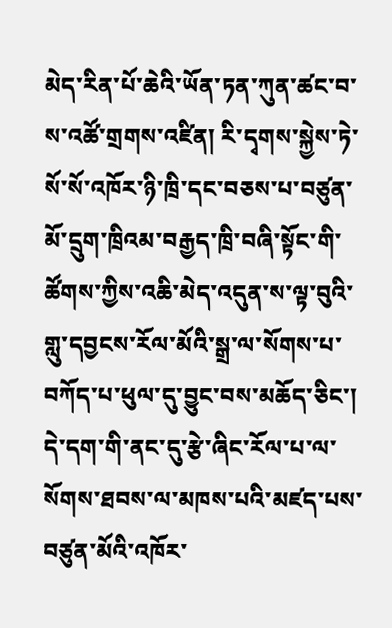མེད་རིན་པོ་ཆེའི་ཡོན་ཏན་ཀུན་ཚང་བ་ས་འཚོ་གྲགས་འཛིན། རི་དྭགས་སྐྱེས་ཏེ་སོ་སོ་འཁོར་ཉི་ཁྲི་དང་བཅས་པ་བཙུན་མོ་དྲུག་ཁྲིའམ་བརྒྱད་ཁྲི་བཞི་སྟོང་གི་ཚོགས་ཀྱིས་འཆི་མེད་འདུན་ས་ལྟ་བུའི་གླུ་དབྱངས་རོལ་མོའི་སྒྲ་ལ་སོགས་པ་བཀོད་པ་ཕུལ་དུ་བྱུང་བས་མཆོད་ཅིང་། དེ་དག་གི་ནང་དུ་རྩེ་ཞིང་རོལ་པ་ལ་སོགས་ཐབས་ལ་མཁས་པའི་མཛད་པས་བཙུན་མོའི་འཁོར་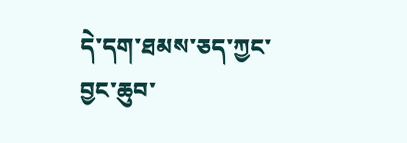དེ་དག་ཐམས་ཅད་ཀྱང་བྱང་ཆུབ་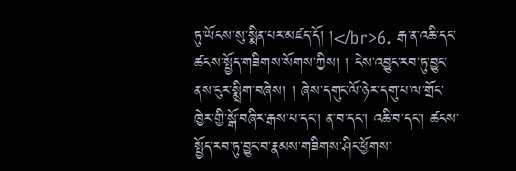ཏུ་ཡོངས་སུ་སྨིན་པར་མཛད་དོ། །</br>6. རྒ་ན་འཆི་དང་ཚངས་སྤྱོད་གཟིགས་སོགས་ཀྱིས། ། ངེས་འབྱུང་རབ་ཏུ་བྱུང་ནས་ངུར་སྨྲིག་བཞེས། ། ཞེས་དགུང་ལོ་ཉེར་དགུ་པ་ལ་གྲོང་ཁྱེར་གྱི་སྒོ་བཞིར་རྒས་པ་དང་། ན་བ་དང་། འཆི་བ་དང་། ཚངས་སྤྱོད་རབ་ཏུ་བྱུང་བ་རྣམས་གཟིགས་ཤིང་ཕྱོགས་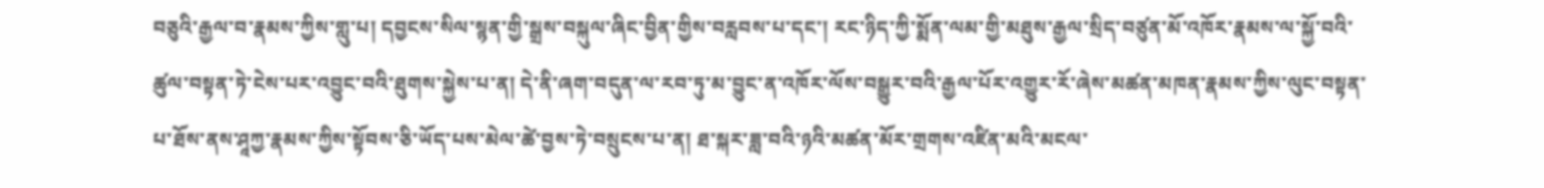བཅུའི་རྒྱལ་བ་རྣམས་ཀྱིས་གླུ་པ། དབྱངས་སིལ་སྙན་གྱི་སྒྲས་བསྐུལ་ཞིང་བྱིན་གྱིས་བརླབས་པ་དང་། རང་ཉིད་ཀྱི་སྨོན་ལམ་གྱི་མཐུས་རྒྱལ་སྲིད་བཙུན་མོ་འཁོར་རྣམས་ལ་སྐྱོ་བའི་ཚུལ་བསྟན་ཏེ་ངེས་པར་འབྱུང་བའི་ཐུགས་སྐྱེས་པ་ན། དེ་ནི་ཞག་བདུན་ལ་རབ་ཏུ་མ་བྱུང་ན་འཁོར་ལོས་བསྒྱུར་བའི་རྒྱལ་པོར་འགྱུར་རོ་ཞེས་མཚན་མཁན་རྣམས་ཀྱིས་ལུང་བསྟན་པ་ཐོས་ནས་ཤཱཀྱ་རྣམས་ཀྱིས་སྟོབས་ཅི་ཡོད་པས་མེལ་ཚེ་བྱས་ཏེ་བསྲུངས་པ་ན། ཐ་སྐར་ཟླ་བའི་ཉའི་མཚན་མོར་གྲགས་འཛིན་མའི་མངལ་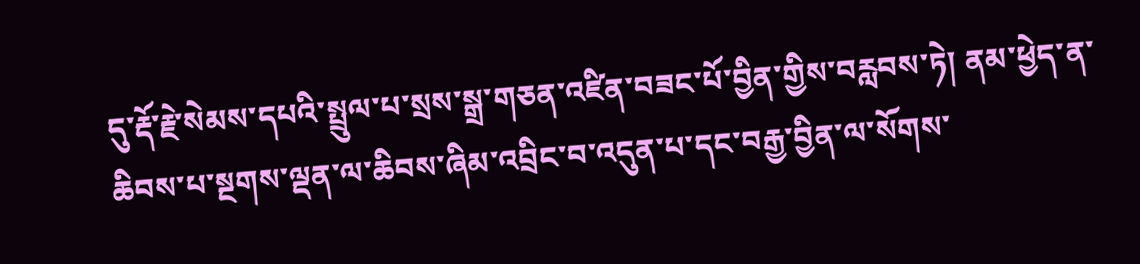དུ་རྡོ་རྗེ་སེམས་དཔའི་སྤྲུལ་པ་སྲས་སྒྲ་གཅན་འཛིན་བཟང་པོ་བྱིན་གྱིས་བརླབས་ཏེ། ནམ་ཕྱེད་ན་ཆིབས་པ་སྔགས་ལྡན་ལ་ཆིབས་ཞིམ་འབྲིང་བ་འདུན་པ་དང་བརྒྱ་བྱིན་ལ་སོགས་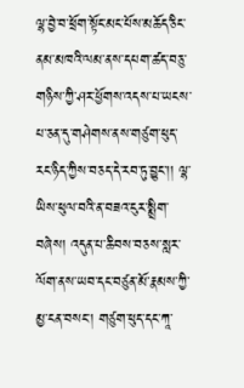ལྷ་བྱེ་བ་ཕྲོག་སྟོང་མང་པོས་མཆོད་ཅིང་ནམ་མཁའི་ལམ་ནས་དཔག་ཚད་བཅུ་གཉིས་ཀྱི་ཤར་ཕྱོགས་འདས་པ་ཡངས་པ་ཅན་དུ་གཤེགས་ནས་གཙུག་ཕུད་རང་ཉིད་ཀྱིས་བཅད་དེ་རབ་ཏུ་བྱུང་།། ལྷ་ཡིས་ཕུལ་བའི་ན་བཟའ་ངུར་སྨྲིག་བཞེས། འདུན་པ་ཆིབས་བཅས་སླར་ལོག་ནས་ཡབ་དང་བཙུན་མོ་རྣམས་ཀྱི་མྱ་ངན་བསང་། གཙུག་ཕུད་དང་ཀཱ་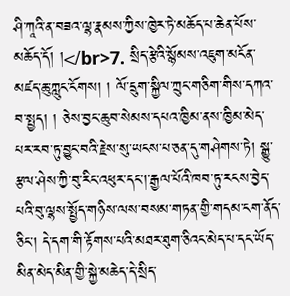ཤི་ཀཱའི་ན་བཟའ་ལྷ་རྣམས་ཀྱིས་ཁྱེར་ཏེ་མཆོད་པ་ཆེན་པོས་མཆོད་དོ། །</br>7. སྲིད་རྩེའི་སྙོམས་འཇུག་མངོན་མཛད་ཆུ་ཀླུང་ངོགས། ། ལོ་དྲུག་སྐྱིལ་ཀྲུང་གཅིག་གིས་དཀའ་བ་སྤྱད། ། ཅེས་བྱང་ཆུབ་སེམས་དཔའ་ཁྱིམ་ནས་ཁྱིམ་མེད་པར་རབ་ཏུ་བྱུང་བའི་རྗེས་སུ་ཡངས་པ་ཅན་དུ་གཤེགས་ཏེ། སྒྱུ་རྩལ་ཤེས་ཀྱི་བུ་རིང་འཕུར་དང་།་རྒྱལ་པོའི་ཁབ་ཏུ་རངས་བྱེད་པའི་བུ་ལྷས་སྤྱོད་གཉིས་ལས་བསམ་གཏན་གྱི་གདམ་ངག་ནོད་ཅིང་། དེ་དག་གི་རྟོགས་པའི་མཐར་ཐུག་ཅིའང་མེད་པ་དང་ཡོད་མིན་མེད་མིན་གྱི་སྐྱེ་མཆེད་དེ་སྲིད་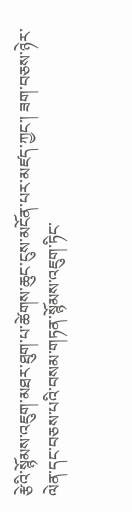རྩེའི་སྙོམས་འཇུག་མཐར་ཐུག་པ་ཚེགས་ཆུང་ངུས་མངོན་པར་མཛད་ཀྱང་། ཟག་བཅས་ཉེར་ལེན་དང་བཅས་པའི་བསམ་གཏན་སྙོམས་འཇུག་ཏིང་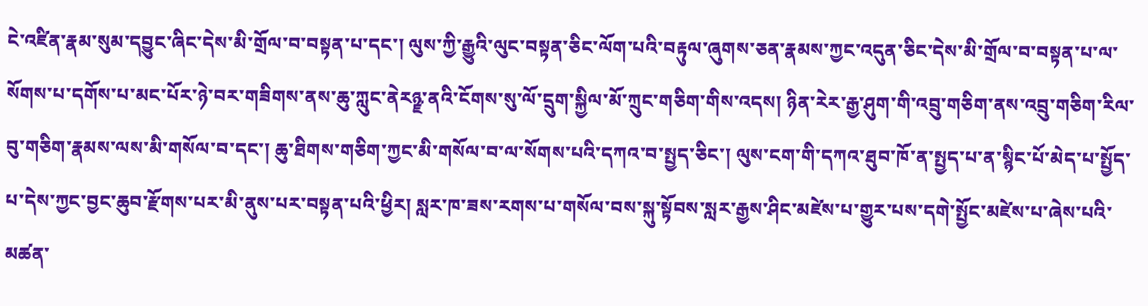ངེ་འཛིན་རྣམ་སུམ་དབྱུང་ཞིང་དེས་མི་གྲོལ་བ་བསྟན་པ་དང་། ལུས་ཀྱི་རྒྱུའི་ལུང་བསྟན་ཅིང་ལོག་པའི་བརྟུལ་ཞུགས་ཅན་རྣམས་ཀྱང་འདུན་ཅིང་དེས་མི་གྲོལ་བ་བསྟན་པ་ལ་སོགས་པ་དགོས་པ་མང་པོར་ཉེ་བར་གཟིགས་ནས་ཆུ་ཀླུང་ནེརཉྫ་ནའི་ངོགས་སུ་ལོ་དྲུག་སྐྱིལ་མོ་ཀྲུང་གཅིག་གིས་འདས། ཉིན་རེར་རྒྱ་ཤུག་གི་འབྲུ་གཅིག་ནས་འབྲུ་གཅིག་རིལ་བུ་གཅིག་རྣམས་ལས་མི་གསོལ་བ་དང་། ཆུ་ཐིགས་གཅིག་ཀྱང་མི་གསོལ་བ་ལ་སོགས་པའི་དཀའ་བ་སྤྱད་ཅིང་། ལུས་ངག་གི་དཀའ་ཐུབ་ཁོ་ན་སྤྱད་པ་ན་སྙིང་པོ་མེད་པ་སྤྱོད་པ་དེས་ཀྱང་བྱང་ཆུབ་རྫོགས་པར་མི་ནུས་པར་བསྟན་པའི་ཕྱིར། སླར་ཁ་ཟས་རགས་པ་གསོལ་བས་སྐུ་སྟོབས་སླར་རྒྱས་ཤིང་མཛེས་པ་གྱུར་པས་དགེ་སྤྱོང་མཛེས་པ་ཞེས་པའི་མཚན་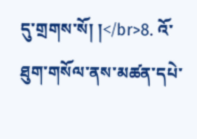དུ་གྲགས་སོ། །</br>8. འོ་ཐུག་གསོལ་ནས་མཚན་དཔེ་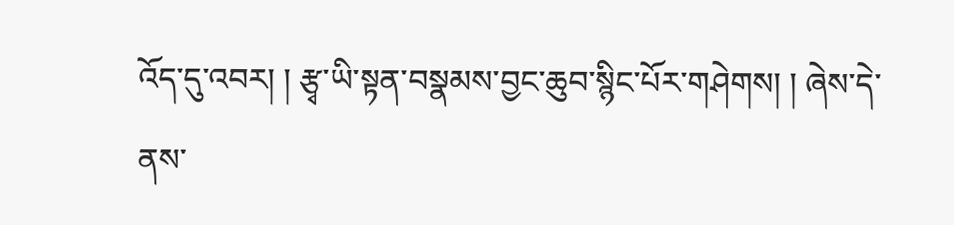འོད་དུ་འབར། ། རྩྭ་ཡི་སྟན་བསྣམས་བྱང་ཆུབ་སྙིང་པོར་གཤེགས། ། ཞེས་དེ་ནས་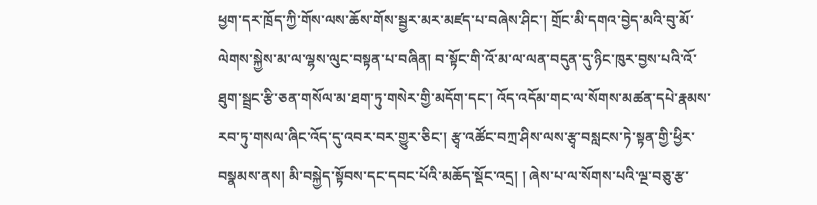ཕྱག་དར་ཁྲོད་ཀྱི་གོས་ལས་ཆོས་གོས་སྦྱར་མར་མཛད་པ་བཞེས་ཤིང་། གྲོང་མི་དགའ་བྱེད་མའི་བུ་མོ་ལེགས་སྐྱེས་མ་ལ་ལྷས་ལུང་བསྟན་པ་བཞིན། བ་སྟོང་གི་འོ་མ་ལ་ལན་བདུན་དུ་ཉིང་ཁུར་བྱས་པའི་འོ་ཐུག་སྦྲང་རྩི་ཅན་གསོལ་མ་ཐག་ཏུ་གསེར་གྱི་མདོག་དང་། འོད་འདོམ་གང་ལ་སོགས་མཚན་དཔེ་རྣམས་རབ་ཏུ་གསལ་ཞིང་འོད་དུ་འབར་བར་གྱུར་ཅིང་། རྩྭ་འཚོང་བཀྲ་ཤིས་ལས་རྩྭ་བསླངས་ཏེ་སྟན་གྱི་ཕྱིར་བསྣམས་ནས། མི་བསྐྱེད་སྟོབས་དང་དབང་པོའི་མཆོད་སྡོང་འདྲ། ། ཞེས་པ་ལ་སོགས་པའི་ལྔ་བཅུ་རྩ་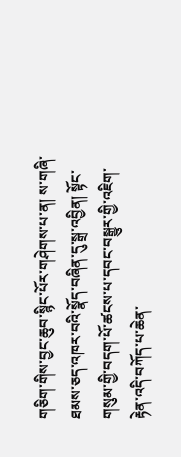གཅིག་གིས་བྱང་ཆུབ་སྙིང་པོར་གཤེགས་པ་ན། ས་གཞི་ཐམས་ཅད་འཁར་བའི་སྣོད་བཞིན་དུ་སྒྲ་འབྱིན། སྟོང་གསུམ་གྱི་བདག་པོ་ཚངས་པ་དབང་བསྒྱུར་གྱི་འཇིག་རྟེན་འདི་བཀོད་པ་ཆེན་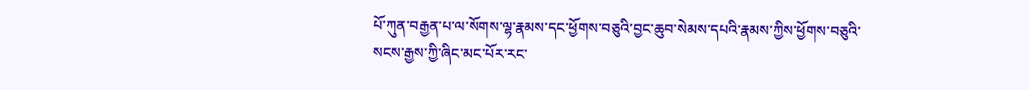པོ་ཀུན་བརྒྱན་པ་ལ་སོགས་ལྷ་རྣམས་དང་ཕྱོགས་བཅུའི་བྱང་ཆུབ་སེམས་དཔའི་རྣམས་ཀྱིས་ཕྱོགས་བཅུའི་སངས་རྒྱས་ཀྱི་ཞིང་མང་པོར་རང་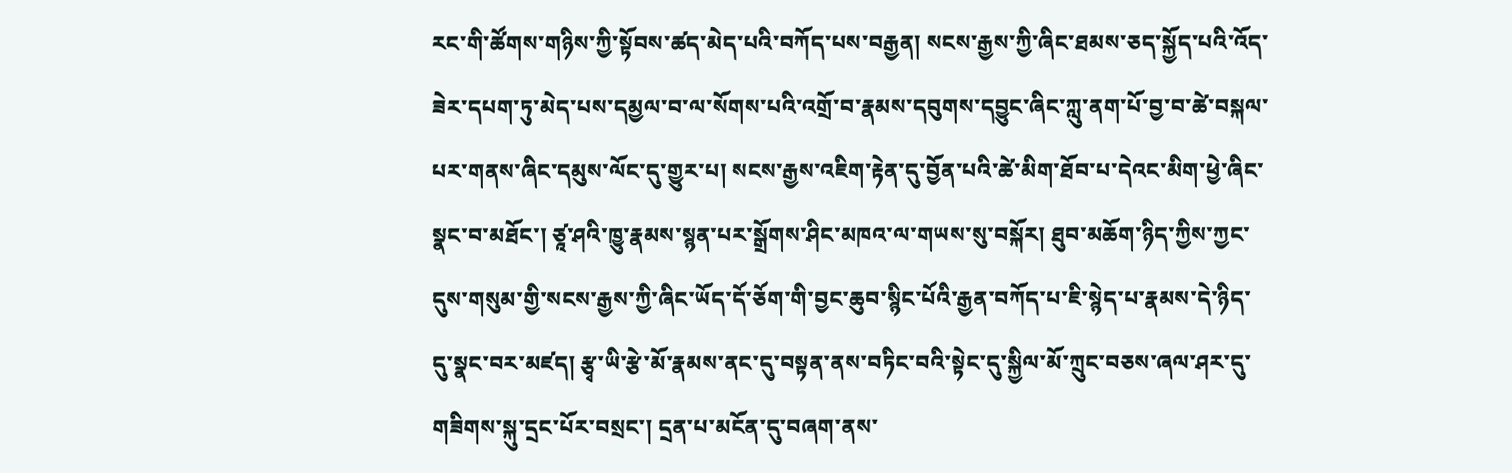རང་གི་ཚོགས་གཉིས་ཀྱི་སྟོབས་ཚད་མེད་པའི་བཀོད་པས་བརྒྱན། སངས་རྒྱས་ཀྱི་ཞིང་ཐམས་ཅད་སྐྱོད་པའི་འོད་ཟེར་དཔག་ཏུ་མེད་པས་དམྱལ་བ་ལ་སོགས་པའི་འགྲོ་བ་རྣམས་དབུགས་དབྱུང་ཞིང་ཀླུ་ནག་པོ་བྱ་བ་ཚེ་བསྐལ་པར་གནས་ཞིང་དམུས་ལོང་དུ་གྱུར་པ། སངས་རྒྱས་འཇིག་རྟེན་དུ་བྱོན་པའི་ཚེ་མིག་ཐོབ་པ་དེའང་མིག་ཕྱེ་ཞིང་སྣང་བ་མཐོང་། ཙཱ་ཤའི་ཁྱུ་རྣམས་སྙན་པར་སྒྲོགས་ཤིང་མཁའ་ལ་གཡས་སུ་བསྐོར། ཐུབ་མཆོག་ཉིད་ཀྱིས་ཀྱང་དུས་གསུམ་གྱི་སངས་རྒྱས་ཀྱི་ཞིང་ཡོད་དོ་ཅོག་གི་བྱང་ཆུབ་སྙིང་པོའི་རྒྱན་བཀོད་པ་ཇི་སྙེད་པ་རྣམས་དེ་ཉིད་དུ་སྣང་བར་མཛད། རྩྭ་ཡི་རྩེ་མོ་རྣམས་ནང་དུ་བསྟན་ནས་བཏིང་བའི་སྟེང་དུ་སྐྱིལ་མོ་ཀྲུང་བཅས་ཞལ་ཤར་དུ་གཟིགས་སྐུ་དྲང་པོར་བསྲང་། དྲན་པ་མངོན་དུ་བཞག་ནས་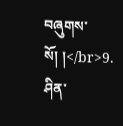བཞུགས་སོ། །</br>9. ཤིན་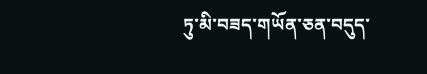ཏུ་མི་བཟད་གཡོན་ཅན་བདུད་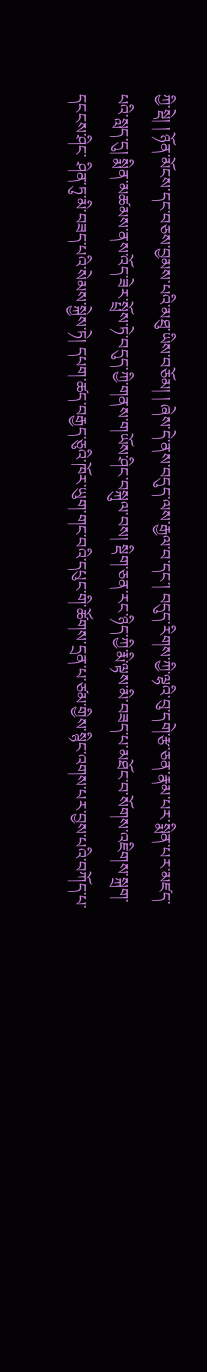ཀྱི་སྡེ། ། ཉོན་མོངས་དང་བཅས་བྱམས་པའི་མཐུ་ཡིས་བཅོམ། ། ཞེས་དེ་ནས་བདུད་ལས་རྒྱལ་བ་དང་། བདུད་རིགས་ཀྱི་ལྷའི་བུ་དགེ་རྩ་ཅན་རྣམ་པར་སྨིན་པར་མཛད་པའི་སླད་དུ། སྨིན་མཚམས་ནས་འོད་ཟེར་སྤྲོས་ཏེ་བདུད་ཀྱི་གནས་གཡོས་ཤིང་བསྐུལ་བས། སྡིག་ཅན་རང་ཉིད་ཀྱི་རྨི་ལྟས་མི་བཟད་པ་མཐོང་བ་སོགས་འཇིགས་སྐྲག་དངངས་ཤིང་ ཤིན་ཏུ་མི་བཟད་པའི་སེམས་སྐྱེས་ཏེ། དཔག་ཚད་བརྒྱད་ཅུའི་ཁོར་ཡུག་གང་བའི་དཔུང་གི་ཚོགས་དྲན་པ་ཙམ་གྱིས་སྙིང་འགས་པར་བྱས་པའི་བཀོད་པ་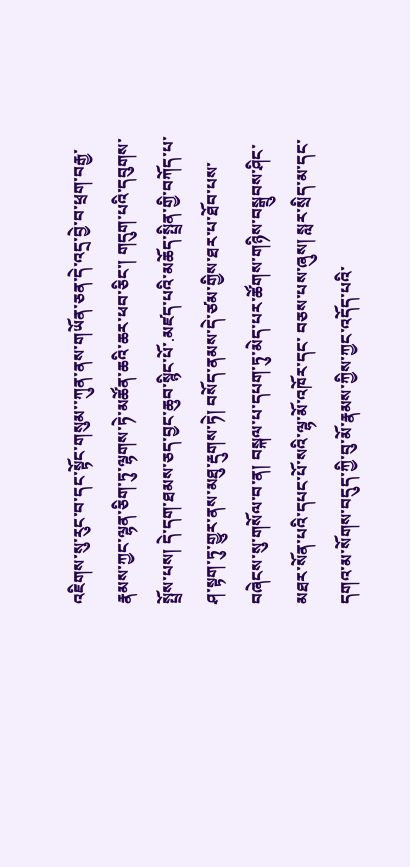འཇིགས་སུ་རུང་བ་དང་སྟོང་གསུམ་་ཀུན་ནས་གཡོན་ཅན་དེ་འདྲ་བྱེ་བ་ཕྲག་བརྒྱ་རྣམས་ཀྱང་ལྷན་ཅིག་ཏུ་ལྷགས་ཏེ་མཚོན་ཆའི་ཆར་ཕབ་ཅིང་། གདུག་པའི་དབུགས་སྤྲོས་པས། དེ་དག་ཐམས་ཅད་བྱང་ཆུབ་སྙིང་པོ་.མཛད་པའི་མཆོད་སྤྲིན་གྱི་བཀོད་པ་ཤ་སྟག་ཏུ་གྱུར་ནས་མཐུ་རྡུགས་ཏེ། བསོད་ནམས་དེ་ཙམ་གྱིས་ཐར་པ་ཐོབ་པས་བཞེངས་སུ་གསོལ་བ་ན། བསྐལ་པ་དཔག་ཏུ་མེད་པར་ཚོགས་གཉིས་བསྒྲུབས་ཤིང་མཐར་སོན་པའི་དཔང་པོ་སའི་ལྷ་མོ་འཁོར་དང་ བཅས་པས་ཞུས། སླར་སྲིད་མ་དང་དགའ་མ་སོགས་བདུད་ཀྱི་བུ་མོ་རྣམས་ཀྱིས་ཀྱང་འདོད་པའི་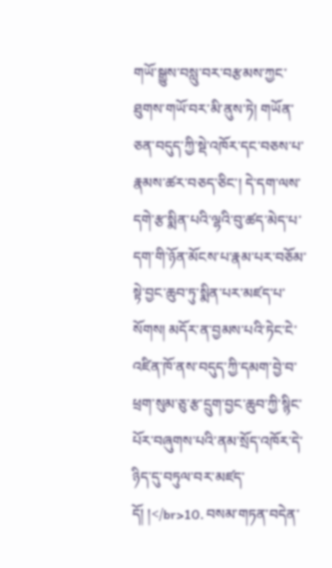གཡོ་སྒྱུས་བསླུ་བར་བརྩམས་ཀྱང་ཐུགས་གཡོ་བར་མི་ནུས་ཏེ། གཡོན་ཅན་བདུད་ཀྱི་སྡེ་འཁོར་དང་བཅས་པ་རྣམས་ཚར་བཅད་ཅིང་། དེ་དག་ལས་དགེ་རྩ་སྨིན་པའི་ལྷའི་བུ་ཚད་མེད་པ་དག་གི་ཉོན་མོངས་པ་རྣམ་པར་བཅོམ་སྟེ་བྱང་ཆུབ་ཏུ་སྨིན་པར་མཛད་པ་སོགས། མདོར་ན་བྱམས་པའི་ཏེང་ངེ་འཛིན་ཁོ་ནས་བདུད་ཀྱི་དམག་བྱེ་བ་ཕྲག་སུམ་ཅུ་རྩ་དྲུག་བྱང་ཆུབ་ཀྱི་སྙིང་པོར་བཞུགས་པའི་ནམ་སྲོད་འཁོར་དེ་ཉིད་དུ་བཏུལ་བར་མཛད་དོ། །</br>10. བསམ་གཏན་བདེན་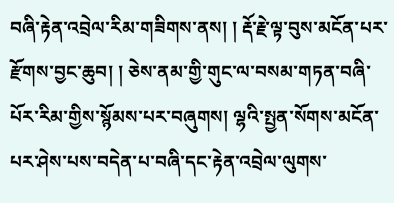བཞི་རྟེན་འབྲེལ་རིམ་གཟིགས་ནས། ། རྡོ་རྗེ་ལྟ་བུས་མངོན་པར་རྫོགས་བྱང་ཆུབ། ། ཅེས་ནམ་གྱི་གུང་ལ་བསམ་གཏན་བཞི་པོར་རིམ་གྱིས་སྙོམས་པར་བཞུགས། ལྷའི་སྤྱན་སོགས་མངོན་པར་ཤེས་པས་བདེན་པ་བཞི་དང་རྟེན་འབྲེལ་ལུགས་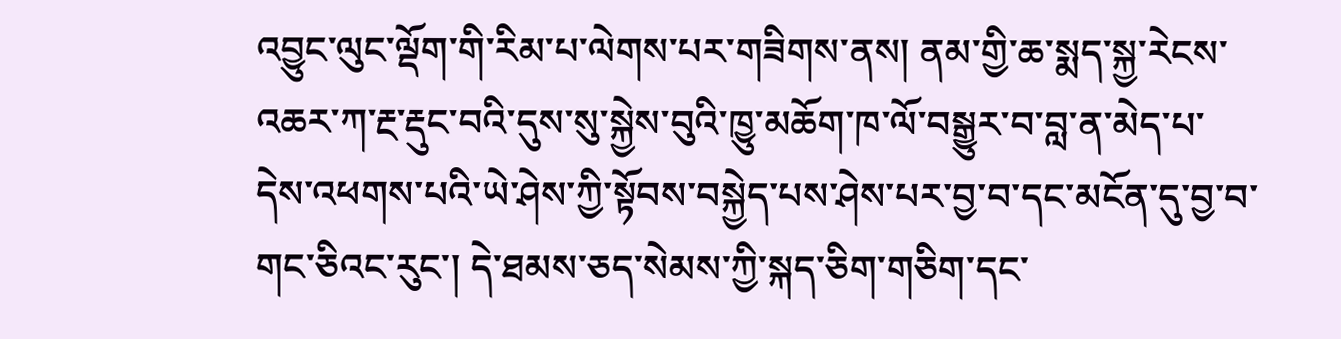འབྱུང་ལུང་ལྡོག་གི་རིམ་པ་ལེགས་པར་གཟིགས་ནས། ནམ་གྱི་ཆ་སྨད་སྐྱ་རེངས་འཆར་ཀ་རྔ་རྡུང་བའི་དུས་སུ་སྐྱེས་བུའི་ཁྱུ་མཆོག་ཁ་ལོ་བསྒྱུར་བ་བླ་ན་མེད་པ་དེས་འཕགས་པའི་ཡེ་ཤེས་ཀྱི་སྟོབས་བསྐྱེད་པས་ཤེས་པར་བྱ་བ་དང་མངོན་དུ་བྱ་བ་གང་ཅིའང་རུང་། དེ་ཐམས་ཅད་སེམས་ཀྱི་སྐད་ཅིག་གཅིག་དང་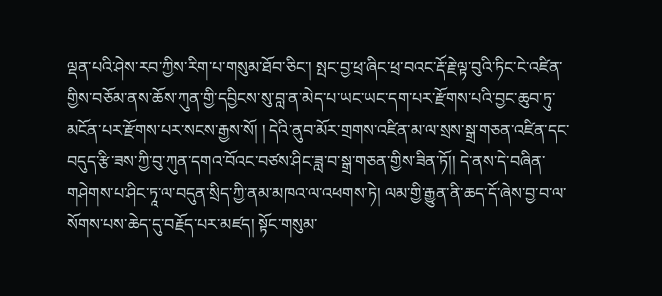ལྡན་པའི་ཤེས་རབ་ཀྱིས་རིག་པ་གསུམ་ཐོབ་ཅིང་། སྤང་བྱ་ཕྲ་ཞིང་ཕྲ་བའང་རྡོ་རྗེ་ལྟ་བུའི་ཏིང་ངེ་འཛིན་གྱིས་བཅོམ་ནས་ཆོས་ཀུན་གྱི་དབྱིངས་སུ་བླ་ན་མེད་པ་ཡང་ཡང་དག་པར་རྫོགས་པའི་བྱང་ཆུབ་ཏུ་མངོན་པར་རྫོགས་པར་སངས་རྒྱས་སོ། ། དེའི་ནུབ་མོར་གྲགས་འཛིན་མ་ལ་སྲས་སྒྲ་གཅན་འཛིན་དང་བདུད་རྩི་ཟས་ཀྱི་བུ་ཀུན་དགའ་བོའང་བཙས་ཤིང་ཟླ་བ་སྒྲ་གཅན་གྱིས་ཟིན་ཏོ།། དེ་ནས་དེ་བཞིན་གཤེགས་པ་ཤིང་ཏཱ་ལ་བདུན་སྲིད་ཀྱི་ནམ་མཁའ་ལ་འཕགས་ཏེ། ལམ་གྱི་རྒྱུན་ནི་ཆད་དོ་ཞེས་བྱ་བ་ལ་སོགས་པས་ཆེད་དུ་བརྗོད་པར་མཛད། སྟོང་གསུམ་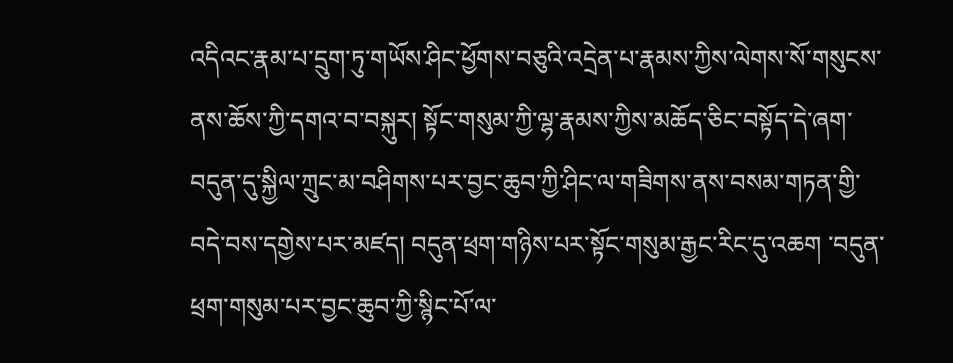འདིའང་རྣམ་པ་དྲུག་ཏུ་གཡོས་ཤིང་ཕྱོགས་བཅུའི་འདྲེན་པ་རྣམས་ཀྱིས་ལེགས་སོ་གསུངས་ནས་ཆོས་ཀྱི་དགའ་བ་བསྐུར། སྟོང་གསུམ་ཀྱི་ལྷ་རྣམས་ཀྱིས་མཆོད་ཅིང་བསྟོད་དེ་ཞག་བདུན་དུ་སྐྱིལ་ཀྲུང་མ་བཤིགས་པར་བྱང་ཆུབ་ཀྱི་ཤིང་ལ་གཟིགས་ནས་བསམ་གཏན་གྱི་བདེ་བས་དགྱེས་པར་མཛད། བདུན་ཕྲག་གཉིས་པར་སྟོང་གསུམ་རྒྱང་རིང་དུ་འཆག ་བདུན་ཕྲག་གསུམ་པར་བྱང་ཆུབ་ཀྱི་སྙིང་པོ་ལ་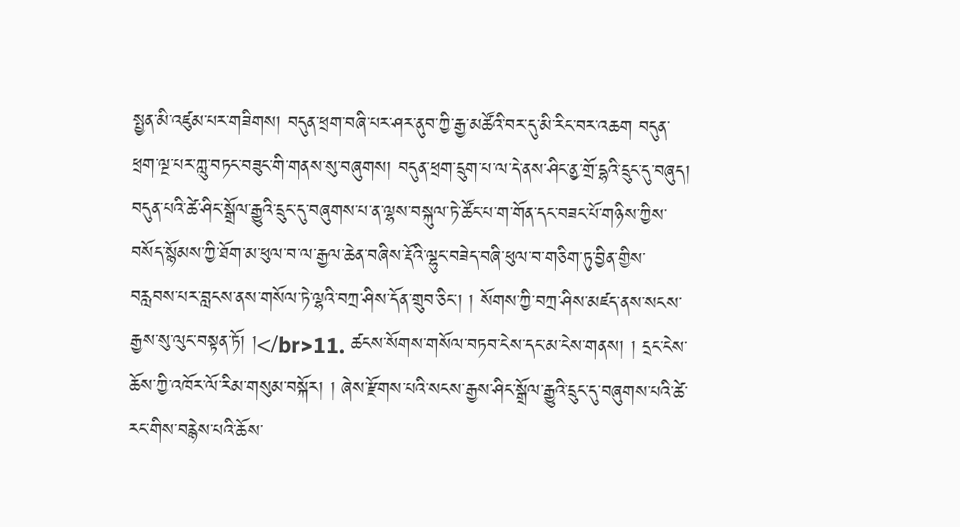སྤྱན་མི་འཛུམ་པར་གཟིགས། བདུན་ཕྲག་བཞི་པར་ཤར་ནུབ་ཀྱི་རྒྱ་མཚོའི་བར་དུ་མི་རིང་བར་འཆག བདུན་ཕྲག་ལྔ་པར་ཀླུ་བཏང་བཟུང་གི་གནས་སུ་བཞུགས། བདུན་ཕྲག་དྲུག་པ་ལ་དེ་ནས་ཤིང་ནྱ་གྲོ་དྷའི་དྲུང་དུ་བཞུད། བདུན་པའི་ཚེ་ཤིང་སྒྲོལ་རྒྱུའི་དྲུང་དུ་བཞུགས་པ་ན་ལྷས་བསྐུལ་ཏེ་ཚོང་པ་ག་གོན་དང་བཟང་པོ་གཉིས་ཀྱིས་བསོད་སྙོམས་ཀྱི་ཐོག་མ་ཕུལ་བ་ལ་རྒྱལ་ཆེན་བཞིས་རྡོའི་ལྷུང་བཟེད་བཞི་ཕུལ་བ་གཅིག་ཏུ་བྱིན་གྱིས་བརླབས་པར་བླངས་ནས་གསོལ་ཏེ་ལྷའི་བཀྲ་ཤིས་དོན་གྲུབ་ཅིང་། ། སོགས་ཀྱི་བཀྲ་ཤིས་མཛད་ནས་སངས་རྒྱས་སུ་ལུང་བསྟན་ཏོ། །</br>11. ཚངས་སོགས་གསོལ་བཏབ་ངེས་དང་མ་ངེས་གནས། ། དྲང་ངེས་ཆོས་ཀྱི་འཁོར་ལོ་རིམ་གསུམ་བསྐོར། ། ཞེས་རྫོགས་པའི་སངས་རྒྱས་ཤིང་སྒྲོལ་རྒྱུའི་དྲུང་དུ་བཞུགས་པའི་ཚེ་རང་གིས་བརྙེས་པའི་ཆོས་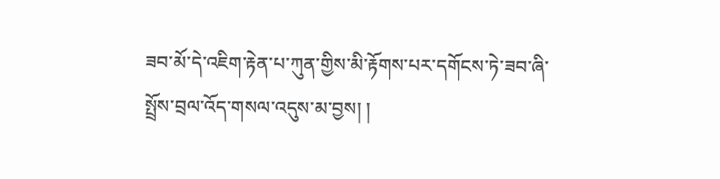ཟབ་མོ་དེ་འཇིག་རྟེན་པ་ཀུན་གྱིས་མི་རྟོགས་པར་དགོངས་ཏེ་ཟབ་ཞི་སྤྲོས་བྲལ་འོད་གསལ་འདུས་མ་བྱས། །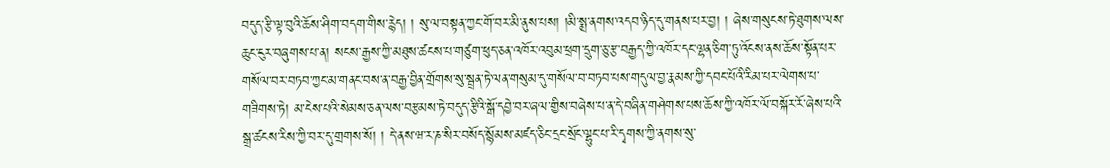བདུད་རྩི་ལྟ་བུའི་ཆོས་ཤིག་བདག་གིས་རྙེད། ། སུ་ལ་བསྟན་ཀྱང་གོ་བར་མི་ནུས་པས། །མི་སྨྲ་ནགས་འདབ་ཉིད་དུ་གནས་པར་བྱ། ། ཞེས་གསུངས་ཏེ་ཐུགས་ལས་ཆུང་ངུར་བཞུགས་པ་ན། སངས་རྒྱས་ཀྱི་མཐུས་ཚངས་པ་གཙུག་ཕུད་ཅན་འཁོར་འབུམ་ཕྲག་དྲུག་ཅུ་རྩ་བརྒྱད་ཀྱི་འཁོར་དང་ལྷན་ཅིག་ཏུ་འོངས་ནས་ཆོས་སྟོན་པར་གསོལ་བར་བཏབ་ཀྱང་མ་གནང་བས་ན་བརྒྱ་བྱིན་གྲོགས་སུ་སྦྲན་ཏེ་ལན་གསུམ་དུ་གསོལ་བ་བཏབ་པས་གདུལ་བྱ་རྣམས་ཀྱི་དབང་པོའི་རིམ་པར་ལེགས་པ་གཟིགས་ཏེ། མ་ངེས་པའི་སེམས་ཅན་ལས་བརྩམས་ཏེ་བདུད་རྩིའི་སྒོ་དབྱེ་བར་ཞལ་གྱིས་བཞེས་པ་ན་དེ་བཞིན་གཤེགས་པས་ཆོས་ཀྱི་འཁོར་ལོ་བསྐོར་རོ་ཞེས་པའི་སྒྲ་ཚངས་རིས་ཀྱི་བར་དུ་གྲགས་སོ། ། དེ་ནས་ཝ་ར་ཎ་སིར་བསོད་སྙོམས་མཛད་ཅིང་དྲང་སྲོང་ལྷུང་པ་རི་དྭགས་ཀྱི་ནགས་སུ་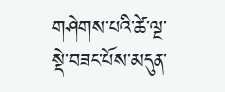གཤེགས་པའི་ཚེ་ལྔ་སྡེ་བཟང་པོས་མདུན་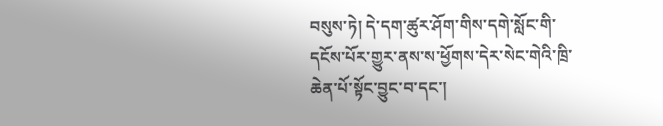བསུས་ཏེ། དེ་དག་ཚུར་ཤོག་གིས་དགེ་སློང་གི་དངོས་པོར་གྱུར་ནས་ས་ཕྱོགས་དེར་སེང་གེའི་ཁྲི་ཆེན་པོ་སྟོང་བྱུང་བ་དང་།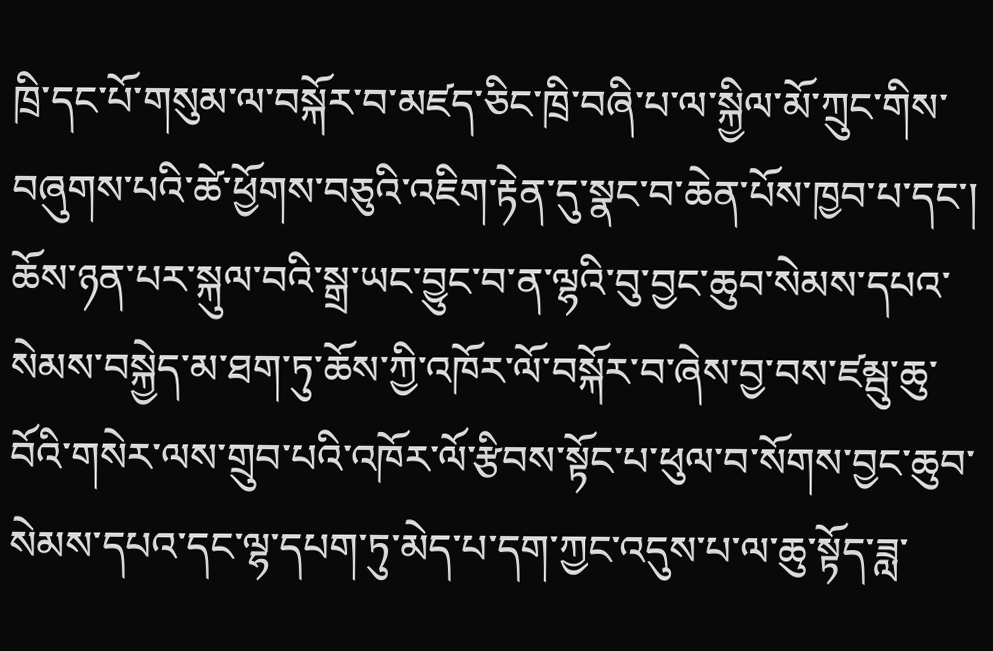ཁྲི་དང་པོ་གསུམ་ལ་བསྐོར་བ་མཛད་ཅིང་ཁྲི་བཞི་པ་ལ་སྐྱིལ་མོ་ཀྲུང་གིས་བཞུགས་པའི་ཚེ་ཕྱོགས་བཅུའི་འཇིག་རྟེན་དུ་སྣང་བ་ཆེན་པོས་ཁྱབ་པ་དང་། ཆོས་ཉན་པར་སྐུལ་བའི་སྒྲ་ཡང་བྱུང་བ་ན་ལྷའི་བུ་བྱང་ཆུབ་སེམས་དཔའ་སེམས་བསྐྱེད་མ་ཐག་ཏུ་ཆོས་ཀྱི་འཁོར་ལོ་བསྐོར་བ་ཞེས་བྱ་བས་ཛམྦུ་ཆུ་བོའི་གསེར་ལས་གྲུབ་པའི་འཁོར་ལོ་རྩིབས་སྟོང་པ་ཕུལ་བ་སོགས་བྱང་ཆུབ་སེམས་དཔའ་དང་ལྷ་དཔག་ཏུ་མེད་པ་དག་ཀྱང་འདུས་པ་ལ་ཆུ་སྟོད་ཟླ་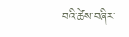བའི་ཚེས་བཞིར་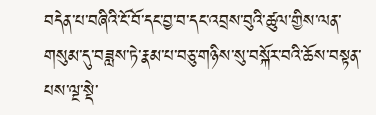བདེན་པ་བཞིའི་ངོ་བོ་དང་བྱ་བ་དང་འབྲས་བུའི་ཚུལ་གྱིས་ལན་གསུམ་དུ་བཟླས་ཏེ་རྣམ་པ་བཅུ་གཉིས་སུ་བསྐོར་བའི་ཆོས་བསྟན་པས་ལྔ་སྡེ་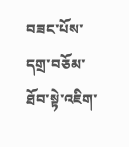བཟང་པོས་དགྲ་བཅོམ་ཐོབ་སྟེ་འཇིག་